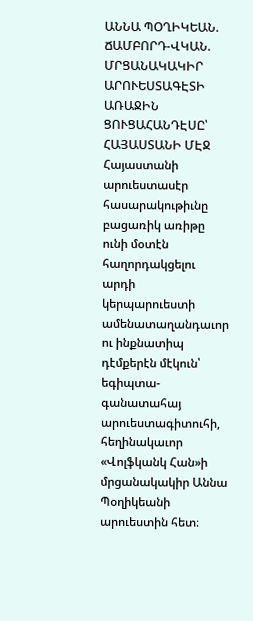ԱՆՆԱ ՊՕՂԻԿԵԱՆ. ՃԱՄԲՈՐԴ-ՎԿԱՆ. ՄՐՑԱՆԱԿԱԿԻՐ ԱՐՈՒԵՍՏԱԳԷՏԻ ԱՌԱՋԻՆ ՑՈՒՑԱՀԱՆԴԷՍԸ՝ ՀԱՅԱՍՏԱՆԻ ՄԷՋ
Հայաստանի արուեստասէր հասարակութիւնը բացառիկ առիթը ունի մօտէն հաղորդակցելու արդի կերպարուեստի ամենատաղանդաւոր ու ինքնատիպ դէմքերէն մէկուն՝ եգիպտա-գանատահայ արուեստագիտուհի, հեղինակաւոր «Վոլֆկանկ Հան»ի մրցանակակիր Աննա Պօղիկեանի արուեստին հետ։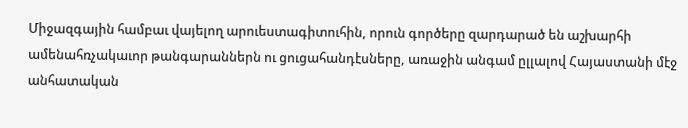Միջազգային համբաւ վայելող արուեստագիտուհին, որուն գործերը զարդարած են աշխարհի ամենահռչակաւոր թանգարաններն ու ցուցահանդէսները, առաջին անգամ ըլլալով Հայաստանի մէջ անհատական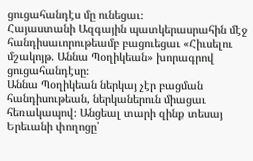ցուցահանդէս մը ունեցաւ։
Հայաստանի Ազգային պատկերասրահին մէջ հանդիսաւորութեամբ բացուեցաւ «Հիւսելու մշակոյթ. Աննա Պօղիկեան» խորագրով ցուցահանդէսը։
Աննա Պօղիկեան ներկայ չէր բացման հանդիսութեան, ներկաներուն միացաւ հեռակապով։ Անցեալ տարի զինք տեսայ Երեւանի փողոցը՝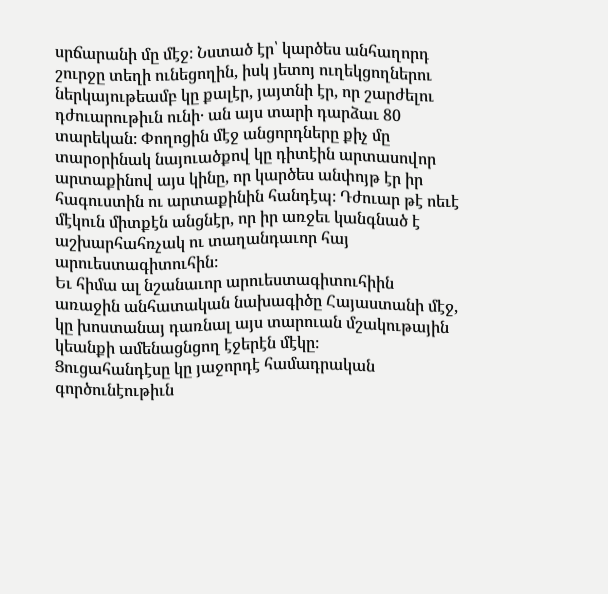սրճարանի մը մէջ։ Նստած էր՝ կարծես անհաղորդ շուրջը տեղի ունեցողին, իսկ յետոյ ուղեկցողներու ներկայութեամբ կը քալէր, յայտնի էր, որ շարժելու դժուարութիւն ունի․ ան այս տարի դարձաւ 80 տարեկան։ Փողոցին մէջ անցորդները քիչ մը տարօրինակ նայուածքով կը դիտէին արտասովոր արտաքինով այս կինը, որ կարծես անփոյթ էր իր հագուստին ու արտաքինին հանդէպ։ Դժուար թէ ոեւէ մէկուն միտքէն անցնէր, որ իր առջեւ կանգնած է աշխարհահռչակ ու տաղանդաւոր հայ արուեստագիտուհին։
Եւ հիմա ալ նշանաւոր արուեստագիտուհիին առաջին անհատական նախագիծը Հայաստանի մէջ, կը խոստանայ դառնալ այս տարուան մշակութային կեանքի ամենացնցող էջերէն մէկը։
Ցուցահանդէսը կը յաջորդէ համադրական գործունէութիւն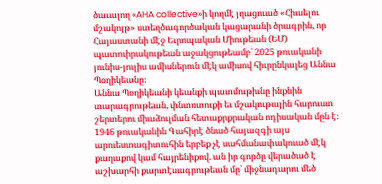ծաւալող «AHA collective»ի կողմէ յղացուած «Հիւսելու մշակոյթ» ստեղծագործական կացարանի ծրագրին, որ Հայաստանի մէջ Եւրոպական Միութեան (ԵՄ) պատուիրակութեան աջակցութեամբ՝ 2025 թուականի յունիս-յուլիս ամիսներուն մէկ ամիսով հիւրընկալեց Աննա Պօղիկեանը։
Աննա Պօղիկեանի կեանքի պատմութիւնը ինքնին տարագրութեան, փնտռտուքի եւ մշակութային հարուստ շերտերու միաձուլման հետաքրքրական ոդիսական մըն է։
1946 թուականին Գահիրէ ծնած հայազգի այս արուեստագիտուհին երբեք չէ սահմանափակուած մէկ քաղաքով կամ հայրենիքով. ան իր գործը վերածած է աշխարհի քարտէսագրութեան մը՝ միջնադարու մեծ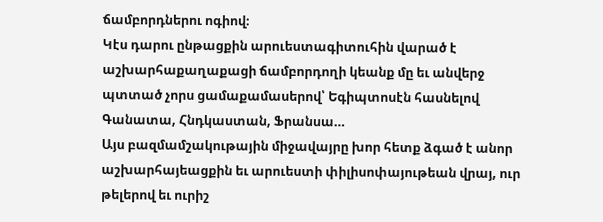ճամբորդներու ոգիով։
Կէս դարու ընթացքին արուեստագիտուհին վարած է աշխարհաքաղաքացի ճամբորդողի կեանք մը եւ անվերջ պտտած չորս ցամաքամասերով՝ Եգիպտոսէն հասնելով Գանատա, Հնդկաստան, Ֆրանսա…
Այս բազմամշակութային միջավայրը խոր հետք ձգած է անոր աշխարհայեացքին եւ արուեստի փիլիսոփայութեան վրայ, ուր թելերով եւ ուրիշ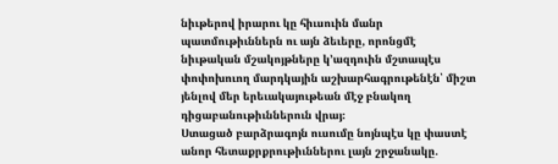նիւթերով իրարու կը հիւսուին մանր պատմութիւններն ու այն ձեւերը, որոնցմէ նիւթական մշակոյթները կ՚ազդուին մշտապէս փոփոխուող մարդկային աշխարհագրութենէն՝ միշտ յենլով մեր երեւակայութեան մէջ բնակող դիցաբանութիւններուն վրայ։
Ստացած բարձրագոյն ուսումը նոյնպէս կը փաստէ անոր հետաքրքրութիւններու լայն շրջանակը.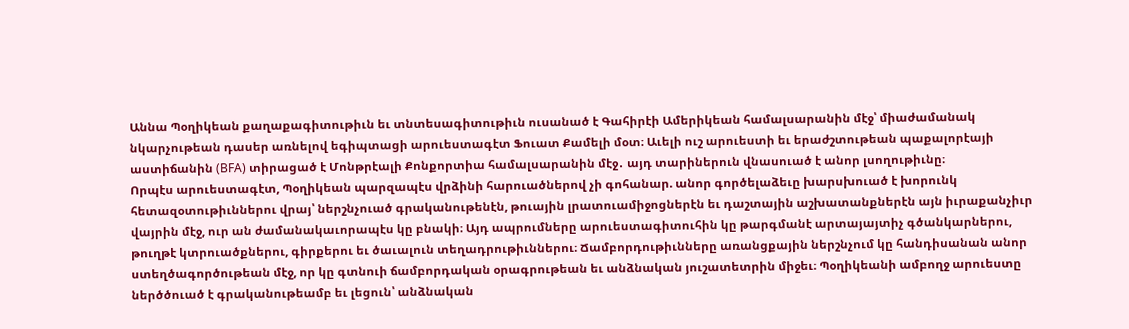Աննա Պօղիկեան քաղաքագիտութիւն եւ տնտեսագիտութիւն ուսանած է Գահիրէի Ամերիկեան համալսարանին մէջ՝ միաժամանակ նկարչութեան դասեր առնելով եգիպտացի արուեստագէտ Ֆուատ Քամելի մօտ։ Աւելի ուշ արուեստի եւ երաժշտութեան պաքալորէայի աստիճանին (BFA) տիրացած է Մոնթրէալի Քոնքորտիա համալսարանին մէջ․ այդ տարիներուն վնասուած է անոր լսողութիւնը։
Որպէս արուեստագէտ, Պօղիկեան պարզապէս վրձինի հարուածներով չի գոհանար. անոր գործելաձեւը խարսխուած է խորունկ հետազօտութիւններու վրայ՝ ներշնչուած գրականութենէն, թուային լրատուամիջոցներէն եւ դաշտային աշխատանքներէն այն իւրաքանչիւր վայրին մէջ, ուր ան ժամանակաւորապէս կը բնակի։ Այդ ապրումները արուեստագիտուհին կը թարգմանէ արտայայտիչ գծանկարներու, թուղթէ կտրուածքներու, գիրքերու եւ ծաւալուն տեղադրութիւններու։ Ճամբորդութիւնները առանցքային ներշնչում կը հանդիսանան անոր ստեղծագործութեան մէջ, որ կը գտնուի ճամբորդական օրագրութեան եւ անձնական յուշատետրին միջեւ։ Պօղիկեանի ամբողջ արուեստը ներծծուած է գրականութեամբ եւ լեցուն՝ անձնական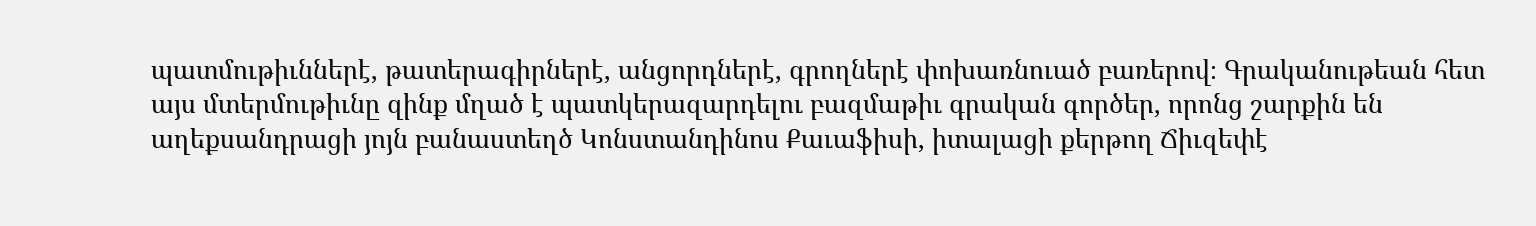պատմութիւններէ, թատերագիրներէ, անցորդներէ, գրողներէ փոխառնուած բառերով։ Գրականութեան հետ այս մտերմութիւնը զինք մղած է պատկերազարդելու բազմաթիւ գրական գործեր, որոնց շարքին են աղեքսանդրացի յոյն բանաստեղծ Կոնստանդինոս Քաւաֆիսի, իտալացի քերթող Ճիւզեփէ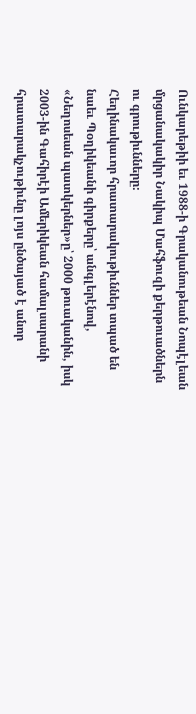Ունկարեթիի եւ 1988-ի Գրականութեան Նոպէլեան մրցանակակիր Նակիպ Մահֆուզի քերթուածներն ու գրութիւնները։
Հեղինակաւոր հրատարակութիւններ տպած են նաեւ Պօղիկեանի գիրքերը՝ անգլերէնով, «Նեղոսեան պատկերներ»ը՝ 2000 թուականին, իսկ 2003-ին Գահիրէի Ամերիկեան համալսարանի հրատարակչութիւնը լոյս ընծայած է անոր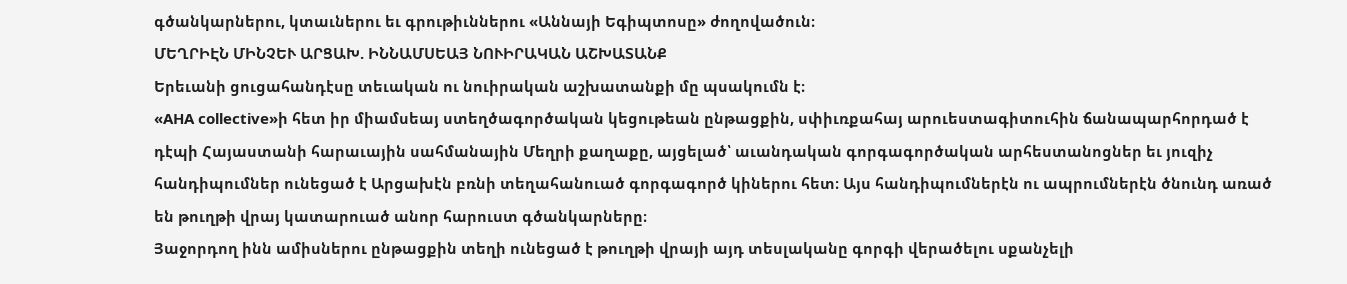գծանկարներու, կտաւներու եւ գրութիւններու «Աննայի Եգիպտոսը» ժողովածուն։
ՄԵՂՐԻԷՆ ՄԻՆՉԵՒ ԱՐՑԱԽ. ԻՆՆԱՄՍԵԱՅ ՆՈՒԻՐԱԿԱՆ ԱՇԽԱՏԱՆՔ
Երեւանի ցուցահանդէսը տեւական ու նուիրական աշխատանքի մը պսակումն է։
«AHA collective»ի հետ իր միամսեայ ստեղծագործական կեցութեան ընթացքին, սփիւռքահայ արուեստագիտուհին ճանապարհորդած է դէպի Հայաստանի հարաւային սահմանային Մեղրի քաղաքը, այցելած՝ աւանդական գորգագործական արհեստանոցներ եւ յուզիչ հանդիպումներ ունեցած է Արցախէն բռնի տեղահանուած գորգագործ կիներու հետ։ Այս հանդիպումներէն ու ապրումներէն ծնունդ առած են թուղթի վրայ կատարուած անոր հարուստ գծանկարները։
Յաջորդող ինն ամիսներու ընթացքին տեղի ունեցած է թուղթի վրայի այդ տեսլականը գորգի վերածելու սքանչելի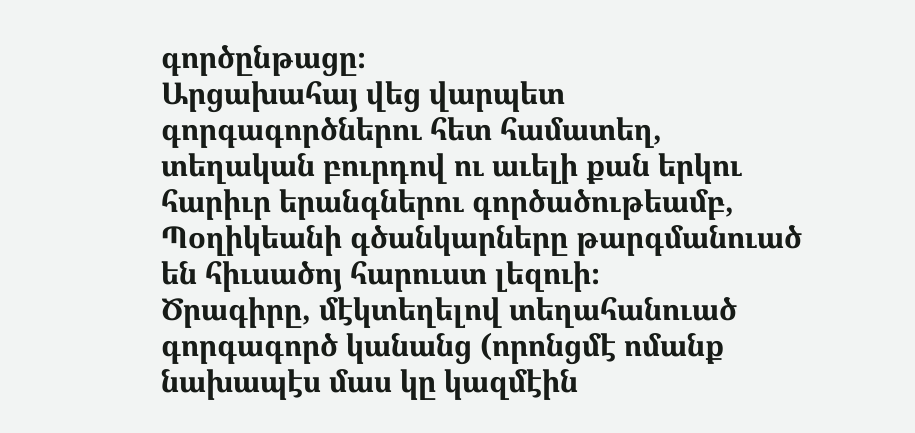գործընթացը։
Արցախահայ վեց վարպետ գորգագործներու հետ համատեղ, տեղական բուրդով ու աւելի քան երկու հարիւր երանգներու գործածութեամբ, Պօղիկեանի գծանկարները թարգմանուած են հիւսածոյ հարուստ լեզուի։
Ծրագիրը, մէկտեղելով տեղահանուած գորգագործ կանանց (որոնցմէ ոմանք նախապէս մաս կը կազմէին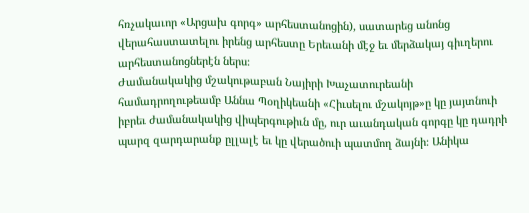հռչակաւոր «Արցախ գորգ» արհեստանոցին), սատարեց անոնց վերահաստատելու իրենց արհեստը Երեւանի մէջ եւ մերձակայ գիւղերու արհեստանոցներէն ներս։
Ժամանակակից մշակութաբան Նայիրի Խաչատուրեանի համադրողութեամբ Աննա Պօղիկեանի «Հիւսելու մշակոյթ»ը կը յայտնուի իբրեւ ժամանակակից վիպերգութիւն մը, ուր աւանդական գորգը կը դադրի պարզ զարդարանք ըլլալէ եւ կը վերածուի պատմող ձայնի։ Անիկա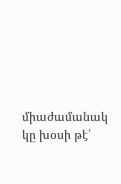միաժամանակ կը խօսի թէ՛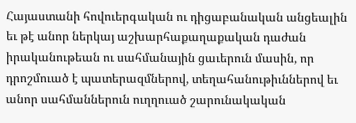Հայաստանի հովուերգական ու դիցաբանական անցեալին եւ թէ անոր ներկայ աշխարհաքաղաքական դաժան իրականութեան ու սահմանային ցաւերուն մասին, որ դրոշմուած է պատերազմներով, տեղահանութիւններով եւ անոր սահմաններուն ուղղուած շարունակական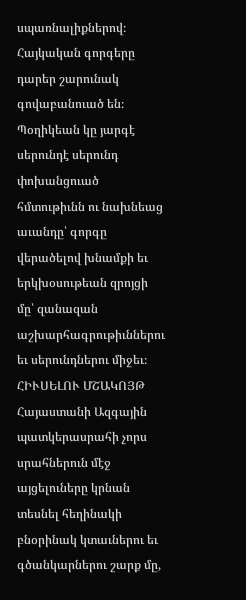սպառնալիքներով։
Հայկական գորգերը դարեր շարունակ գովաբանուած են։ Պօղիկեան կը յարգէ սերունդէ սերունդ փոխանցուած հմտութիւնն ու նախնեաց աւանդը՝ գորգը վերածելով խնամքի եւ երկխօսութեան զրոյցի մը՝ զանազան աշխարհագրութիւններու եւ սերունդներու միջեւ։
ՀԻՒՍԵԼՈՒ ՄՇԱԿՈՅԹ
Հայաստանի Ազգային պատկերասրահի չորս սրահներուն մէջ այցելուները կրնան տեսնել հեղինակի բնօրինակ կտաւներու եւ գծանկարներու շարք մը,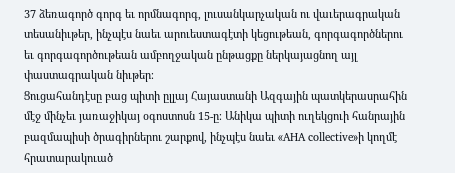37 ձեռագործ գորգ եւ որմնագորգ, լուսանկարչական ու վաւերագրական տեսանիւթեր, ինչպէս նաեւ արուեստագէտի կեցութեան, գորգագործներու եւ գորգագործութեան ամբողջական ընթացքը ներկայացնող այլ փաստագրական նիւթեր։
Ցուցահանդէսը բաց պիտի ըլլայ Հայաստանի Ազգային պատկերասրահին մէջ մինչեւ յառաջիկայ օգոստոսն 15-ը։ Անիկա պիտի ուղեկցուի հանրային բազմապիսի ծրագիրներու շարքով, ինչպէս նաեւ «AHA collective»ի կողմէ հրատարակուած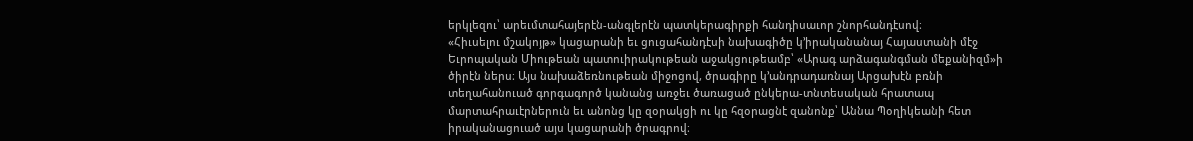երկլեզու՝ արեւմտահայերէն-անգլերէն պատկերագիրքի հանդիսաւոր շնորհանդէսով։
«Հիւսելու մշակոյթ» կացարանի եւ ցուցահանդէսի նախագիծը կ՚իրականանայ Հայաստանի մէջ Եւրոպական Միութեան պատուիրակութեան աջակցութեամբ՝ «Արագ արձագանգման մեքանիզմ»ի ծիրէն ներս։ Այս նախաձեռնութեան միջոցով, ծրագիրը կ՚անդրադառնայ Արցախէն բռնի տեղահանուած գորգագործ կանանց առջեւ ծառացած ընկերա-տնտեսական հրատապ մարտահրաւէրներուն եւ անոնց կը զօրակցի ու կը հզօրացնէ զանոնք՝ Աննա Պօղիկեանի հետ իրականացուած այս կացարանի ծրագրով։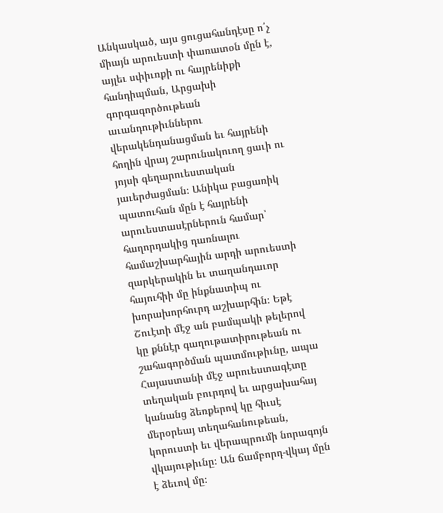Անկասկած, այս ցուցահանդէսը ո՛չ միայն արուեստի փառատօն մըն է, այլեւ սփիւռքի ու հայրենիքի հանդիպման, Արցախի գորգագործութեան աւանդութիւններու վերակենդանացման եւ հայրենի հողին վրայ շարունակուող ցաւի ու յոյսի գեղարուեստական յաւերժացման։ Անիկա բացառիկ պատուհան մըն է հայրենի արուեստասէրներուն համար՝ հաղորդակից դառնալու համաշխարհային արդի արուեստի զարկերակին եւ տաղանդաւոր հայուհիի մը ինքնատիպ ու խորախորհուրդ աշխարհին։ Եթէ Շուէտի մէջ ան բամպակի թելերով կը քննէր գաղութատիրութեան ու շահագործման պատմութիւնը, ապա Հայաստանի մէջ արուեստագէտը տեղական բուրդով եւ արցախահայ կանանց ձեռքերով կը հիւսէ մերօրեայ տեղահանութեան, կորուստի եւ վերապրումի նորագոյն վկայութիւնը։ Ան ճամբորդ-վկայ մըն է ձեւով մը։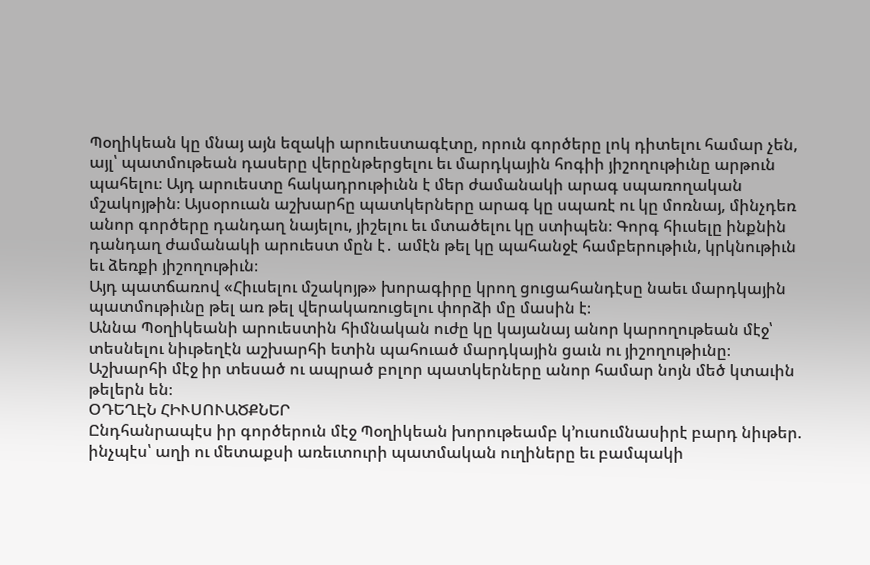Պօղիկեան կը մնայ այն եզակի արուեստագէտը, որուն գործերը լոկ դիտելու համար չեն, այլ՝ պատմութեան դասերը վերընթերցելու եւ մարդկային հոգիի յիշողութիւնը արթուն պահելու։ Այդ արուեստը հակադրութիւնն է մեր ժամանակի արագ սպառողական մշակոյթին։ Այսօրուան աշխարհը պատկերները արագ կը սպառէ ու կը մոռնայ, մինչդեռ անոր գործերը դանդաղ նայելու, յիշելու եւ մտածելու կը ստիպեն։ Գորգ հիւսելը ինքնին դանդաղ ժամանակի արուեստ մըն է․ ամէն թել կը պահանջէ համբերութիւն, կրկնութիւն եւ ձեռքի յիշողութիւն։
Այդ պատճառով «Հիւսելու մշակոյթ» խորագիրը կրող ցուցահանդէսը նաեւ մարդկային պատմութիւնը թել առ թել վերակառուցելու փորձի մը մասին է։
Աննա Պօղիկեանի արուեստին հիմնական ուժը կը կայանայ անոր կարողութեան մէջ՝ տեսնելու նիւթեղէն աշխարհի ետին պահուած մարդկային ցաւն ու յիշողութիւնը։ Աշխարհի մէջ իր տեսած ու ապրած բոլոր պատկերները անոր համար նոյն մեծ կտաւին թելերն են։
ՕԴԵՂԷՆ ՀԻՒՍՈՒԱԾՔՆԵՐ
Ընդհանրապէս իր գործերուն մէջ Պօղիկեան խորութեամբ կ՚ուսումնասիրէ բարդ նիւթեր. ինչպէս՝ աղի ու մետաքսի առեւտուրի պատմական ուղիները եւ բամպակի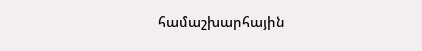համաշխարհային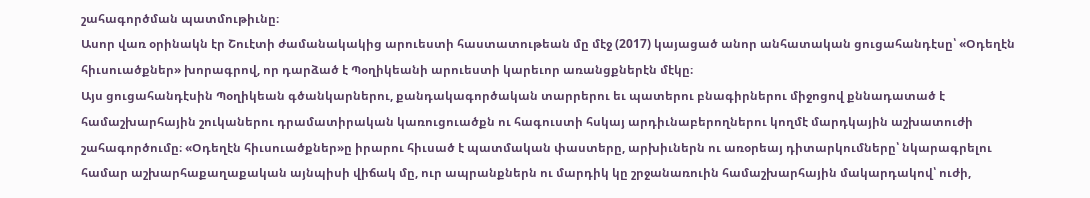շահագործման պատմութիւնը։
Ասոր վառ օրինակն էր Շուէտի ժամանակակից արուեստի հաստատութեան մը մէջ (2017) կայացած անոր անհատական ցուցահանդէսը՝ «Օդեղէն հիւսուածքներ» խորագրով, որ դարձած է Պօղիկեանի արուեստի կարեւոր առանցքներէն մէկը։
Այս ցուցահանդէսին Պօղիկեան գծանկարներու, քանդակագործական տարրերու եւ պատերու բնագիրներու միջոցով քննադատած է համաշխարհային շուկաներու դրամատիրական կառուցուածքն ու հագուստի հսկայ արդիւնաբերողներու կողմէ մարդկային աշխատուժի շահագործումը։ «Օդեղէն հիւսուածքներ»ը իրարու հիւսած է պատմական փաստերը, արխիւներն ու առօրեայ դիտարկումները՝ նկարագրելու համար աշխարհաքաղաքական այնպիսի վիճակ մը, ուր ապրանքներն ու մարդիկ կը շրջանառուին համաշխարհային մակարդակով՝ ուժի,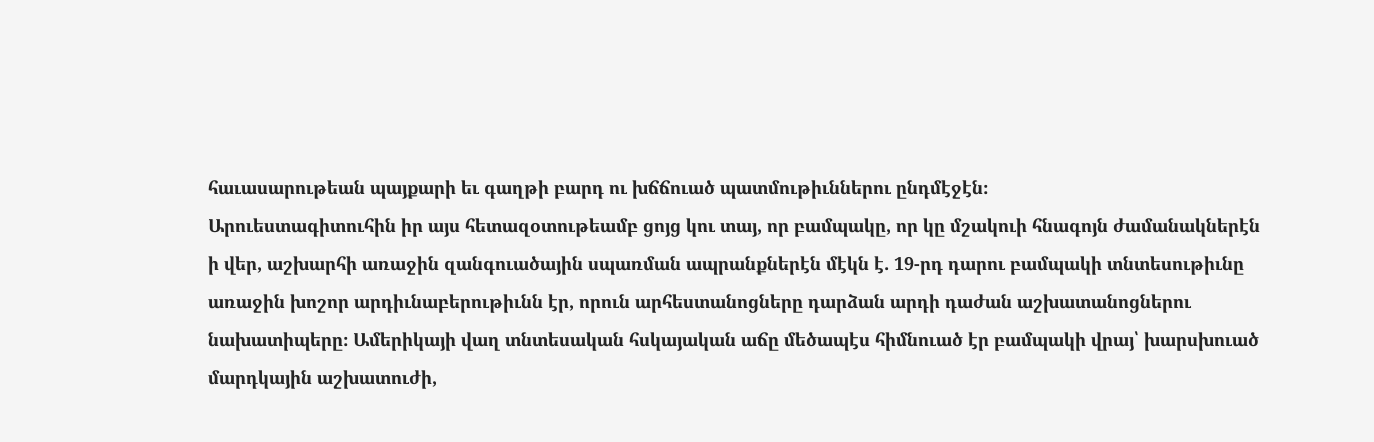հաւասարութեան պայքարի եւ գաղթի բարդ ու խճճուած պատմութիւններու ընդմէջէն։
Արուեստագիտուհին իր այս հետազօտութեամբ ցոյց կու տայ, որ բամպակը, որ կը մշակուի հնագոյն ժամանակներէն ի վեր, աշխարհի առաջին զանգուածային սպառման ապրանքներէն մէկն է. 19-րդ դարու բամպակի տնտեսութիւնը առաջին խոշոր արդիւնաբերութիւնն էր, որուն արհեստանոցները դարձան արդի դաժան աշխատանոցներու նախատիպերը։ Ամերիկայի վաղ տնտեսական հսկայական աճը մեծապէս հիմնուած էր բամպակի վրայ՝ խարսխուած մարդկային աշխատուժի,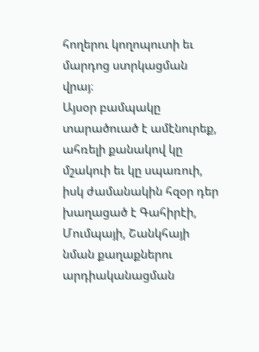հողերու կողոպուտի եւ մարդոց ստրկացման վրայ։
Այսօր բամպակը տարածուած է ամէնուրեք, ահռելի քանակով կը մշակուի եւ կը սպառուի, իսկ ժամանակին հզօր դեր խաղացած է Գահիրէի, Մումպայի, Շանկհայի նման քաղաքներու արդիականացման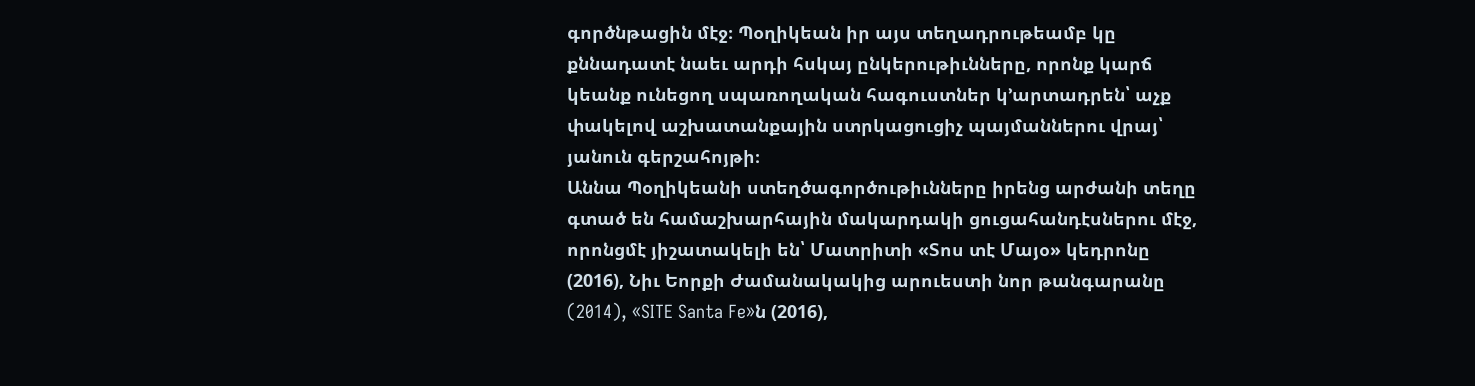գործնթացին մէջ։ Պօղիկեան իր այս տեղադրութեամբ կը քննադատէ նաեւ արդի հսկայ ընկերութիւնները, որոնք կարճ կեանք ունեցող սպառողական հագուստներ կ՚արտադրեն՝ աչք փակելով աշխատանքային ստրկացուցիչ պայմաններու վրայ՝ յանուն գերշահոյթի։
Աննա Պօղիկեանի ստեղծագործութիւնները իրենց արժանի տեղը գտած են համաշխարհային մակարդակի ցուցահանդէսներու մէջ, որոնցմէ յիշատակելի են՝ Մատրիտի «Տոս տէ Մայօ» կեդրոնը (2016), Նիւ Եորքի Ժամանակակից արուեստի նոր թանգարանը (2014), «SITE Santa Fe»ն (2016),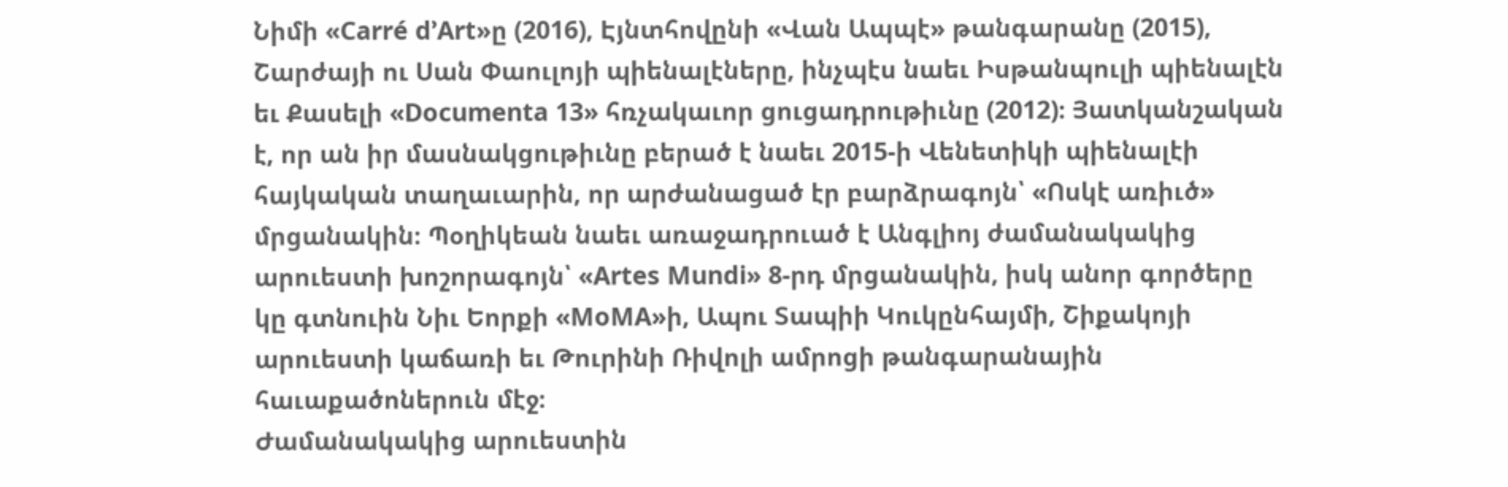Նիմի «Carré d՚Art»ը (2016), Էյնտհովընի «Վան Ապպէ» թանգարանը (2015), Շարժայի ու Սան Փաուլոյի պիենալէները, ինչպէս նաեւ Իսթանպուլի պիենալէն եւ Քասելի «Documenta 13» հռչակաւոր ցուցադրութիւնը (2012)։ Յատկանշական է, որ ան իր մասնակցութիւնը բերած է նաեւ 2015-ի Վենետիկի պիենալէի հայկական տաղաւարին, որ արժանացած էր բարձրագոյն՝ «Ոսկէ առիւծ» մրցանակին։ Պօղիկեան նաեւ առաջադրուած է Անգլիոյ ժամանակակից արուեստի խոշորագոյն՝ «Artes Mundi» 8-րդ մրցանակին, իսկ անոր գործերը կը գտնուին Նիւ Եորքի «MoMA»ի, Ապու Տապիի Կուկընհայմի, Շիքակոյի արուեստի կաճառի եւ Թուրինի Ռիվոլի ամրոցի թանգարանային հաւաքածոներուն մէջ։
Ժամանակակից արուեստին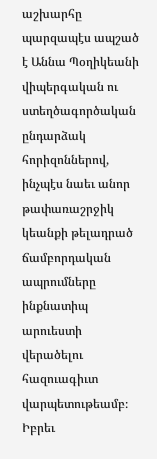աշխարհը պարզապէս ապշած է Աննա Պօղիկեանի վիպերգական ու ստեղծագործական ընդարձակ հորիզոններով, ինչպէս նաեւ անոր թափառաշրջիկ կեանքի թելադրած ճամբորդական ապրումները ինքնատիպ արուեստի վերածելու հազուագիւտ վարպետութեամբ։
Իբրեւ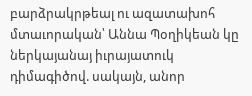բարձրակրթեալ ու ազատախոհ մտաւորական՝ Աննա Պօղիկեան կը ներկայանայ իւրայատուկ դիմագիծով. սակայն, անոր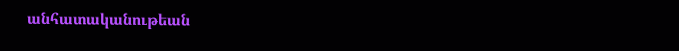անհատականութեան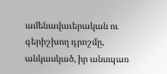ամենավաւերական ու գերիշխող դրոշմը, անկասկած, իր անսպառ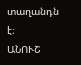տաղանդն է։
ԱՆՈՒՇ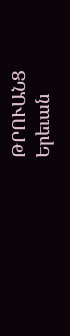ԹՐՈՒԱՆՑ
Երեւան